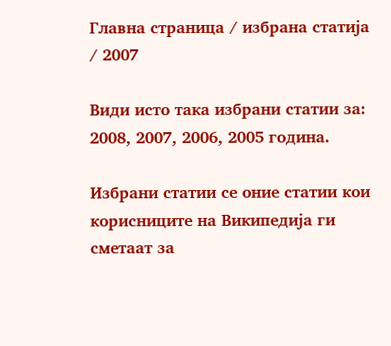Главна страница / избрана статија / 2007

Види исто така избрани статии за: 2008, 2007, 2006, 2005 година.

Избрани статии се оние статии кои корисниците на Википедија ги сметаат за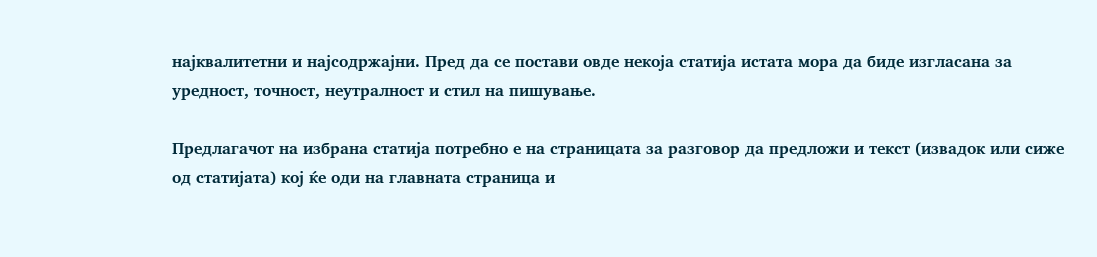најквалитетни и најсодржајни. Пред да се постави овде некоја статија истата мора да биде изгласана за уредност, точност, неутралност и стил на пишување.

Предлагачот на избрана статија потребно е на страницата за разговор да предложи и текст (извадок или сиже од статијата) кој ќе оди на главната страница и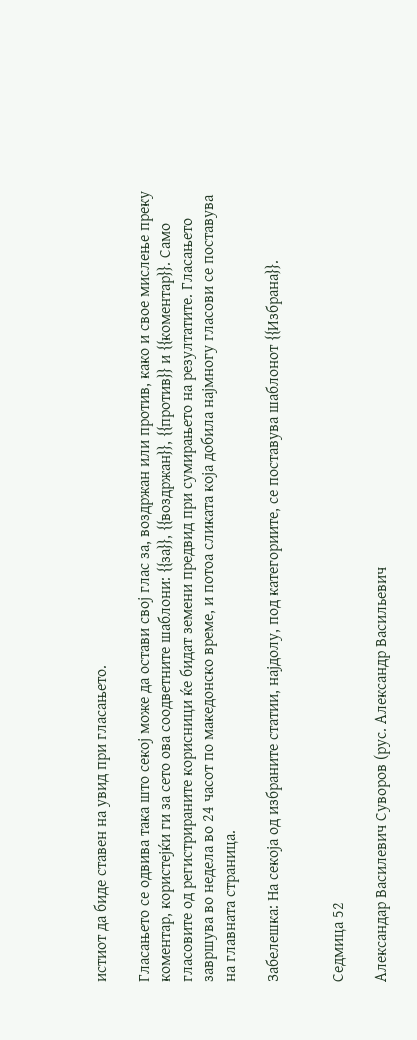истиот да биде ставен на увид при гласањето.

Гласањето се одвива така што секој може да остави свој глас за, воздржан или против, како и свое мислење преку коментар, користејќи ги за сето ова соодветните шаблони: {{за}}, {{воздржан}}, {{против}} и {{коментар}}. Само гласовите од регистрираните корисници ќе бидат земени предвид при сумирањето на резултатите. Гласањето завршува во недела во 24 часот по македонско време, и потоа сликата која добила најмногу гласови се поставува на главната страница.

Забелешка: На секоја од избраните статии, најдолу, под категориите, се поставува шаблонот {{Избрана}}.


Седмица 52

Александар Василевич Суворов (рус. Александр Васильевич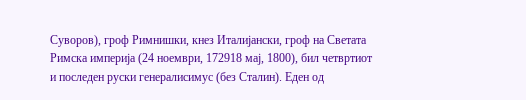Суворов), гроф Римнишки, кнез Италијански, гроф на Светата Римска империја (24 ноември, 172918 мај, 1800), бил четвртиот и последен руски генералисимус (без Сталин). Еден од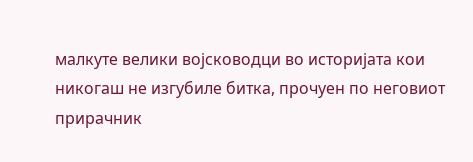малкуте велики војсководци во историјата кои никогаш не изгубиле битка, прочуен по неговиот прирачник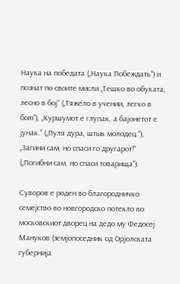Наука на победата („Наука Побеждать“) и познат по своите мисли „Тешко во обуката, лесно в бој“ („Тяжело в учении, легко в бою“), „Куршумот е глупак, а бајонетот е јунак.“ („Пуля дура, штык молодец.“), „Загини сам, но спаси го другарот!“ („Погибни сам, но спаси товарища“).

Суворов е роден во благородничко семејство во новгородско потекло во московскиот дворец на дедо му Федосеј Мануков (земјопоседник од Орјолската губернија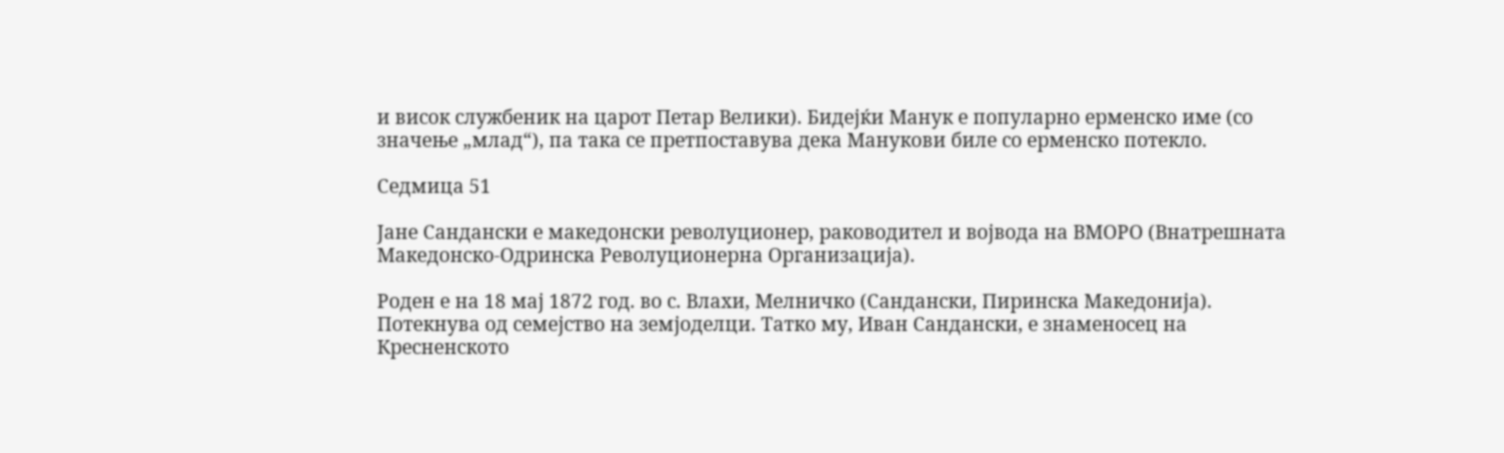и висок службеник на царот Петар Велики). Бидејќи Манук е популарно ерменско име (со значење „млад“), па така се претпоставува дека Манукови биле со ерменско потекло.

Седмица 51

Јане Сандански е македонски револуционер, раководител и војвода на ВМОРО (Внатрешната Македонско-Одринска Револуционерна Организација).

Роден е на 18 мај 1872 год. во с. Влахи, Мелничко (Сандански, Пиринска Македонија). Потекнува од семејство на земјоделци. Татко му, Иван Сандански, е знаменосец на Кресненското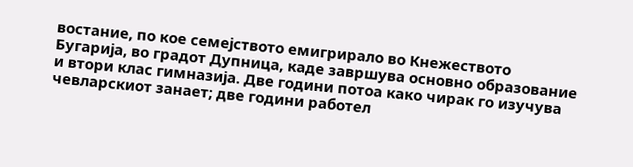востание, по кое семејството емигрирало во Кнежеството Бугариjа, во градот Дупница, каде завршува основно образование и втори клас гимназија. Две години потоа како чирак го изучува чевларскиот занает; две години работел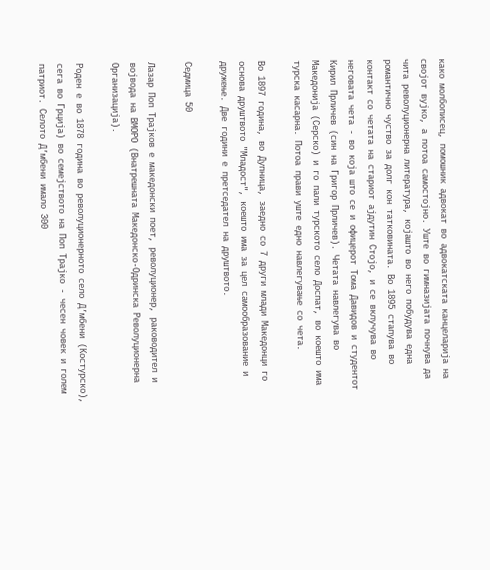како молбописец, помошник адвокат во адвокатската канцеларија на својот вујко, а потоа самостојно. Уште во гимназијата почнува да чита револуционерна литература, којашто во него побудува една романтично чуство за долг кон татковината. Во 1895 стапува во контакт со четата на стариот ајдутин Стојо, и се вклучува во неговата чета - во која што се и офицерот Тома Давидов и студентот Кирил Прличев (син на Григор Прличев). Четата навлегува во Македонија (Серско) и го пали турското село Доспат, во коешто има турска касарна. Потоа прави уште едно навлегување со чета.

Во 1897 година, во Дупница, заедно со 7 други млади Македонци го основа друштвото "Младост", коешто има за цел самообразование и дружење. Две години е претседател на друштвото.

Седмица 50

Лазар Поп Трајков е македонски поет, револуционер, раководител и војвода на ВМОРО (Внатрешната Македонско-Одринска Револуционерна Организација).

Роден е во 1878 година во револуционерното село Д’мбени (Костурско), сега во Грција) во семејството на Поп Трајко - чесен човек и голем патриот. Селото Д’мбени имало 300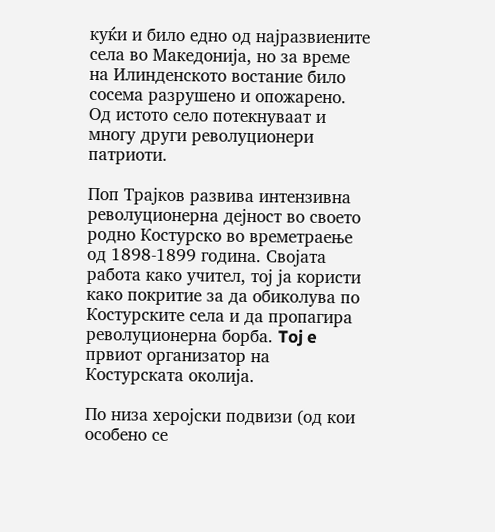куќи и било едно од најразвиените села во Македонија, но за време на Илинденското востание било сосема разрушено и опожарено. Од истото село потекнуваат и многу други револуционери патриоти.

Поп Трајков развива интензивна револуционерна дејност во своето родно Костурско во времетраење од 1898-1899 година. Својата работа како учител, тој ја користи како покритие за да обиколува по Костурските села и да пропагира револуционерна борба. Toj e првиот организатор на Костурската околија.

По низа херојски подвизи (од кои особено се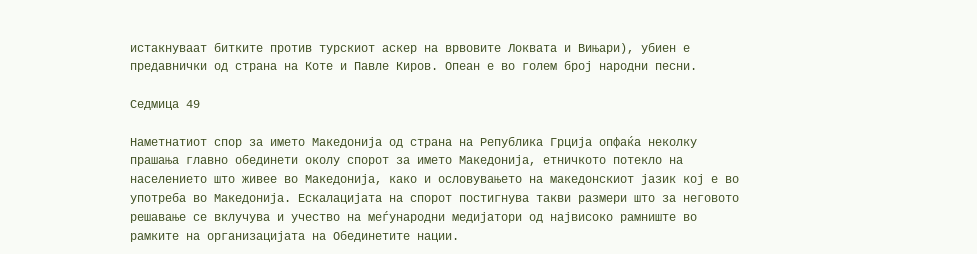истакнуваат битките против турскиот аскер на врвовите Локвата и Вињари), убиен е предавнички од страна на Коте и Павле Киров. Опеан е во голем број народни песни.

Седмица 49

Наметнатиот спор за името Македонија од страна на Република Грција опфаќа неколку прашања главно обединети околу спорот за името Македонија, етничкото потекло на населението што живее во Македонија, како и ословувањето на македонскиот јазик кој е во употреба во Македонија. Ескалацијата на спорот постигнува такви размери што за неговото решавање се вклучува и учество на меѓународни медијатори од највисоко рамниште во рамките на организацијата на Обединетите нации.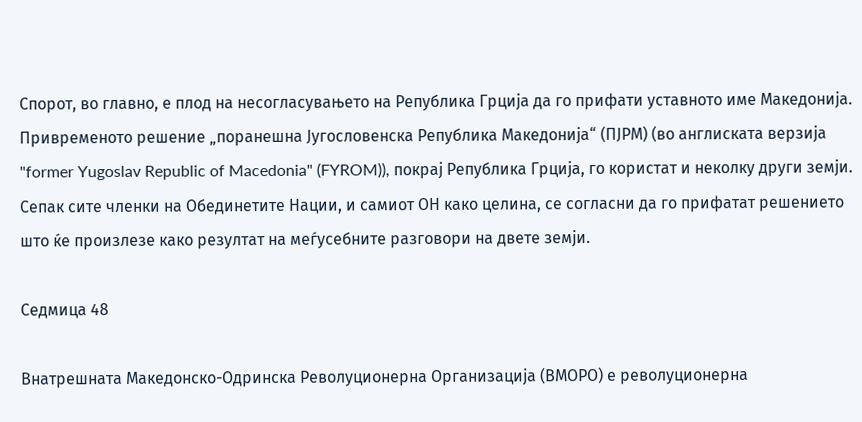Спорот, во главно, е плод на несогласувањето на Република Грција да го прифати уставното име Македонија. Привременото решение „поранешна Југословенска Република Македонија“ (ПЈРМ) (во англиската верзија "former Yugoslav Republic of Macedonia" (FYROM)), покрај Република Грција, го користат и неколку други земји. Сепак сите членки на Обединетите Нации, и самиот ОН како целина, се согласни да го прифатат решението што ќе произлезе како резултат на меѓусебните разговори на двете земји.

Седмица 48

Внатрешната Македонско-Одринска Револуционерна Организација (ВМОРО) е револуционерна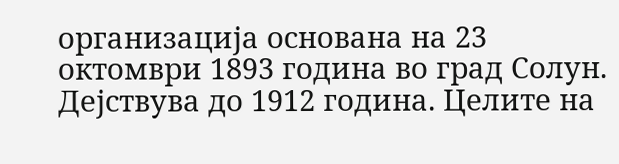организација основана на 23 октомври 1893 година во град Солун. Дејствува до 1912 година. Целите на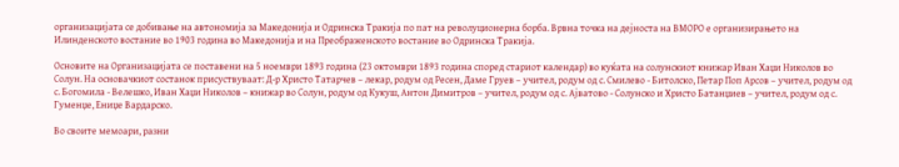организацијата се добивање на автономија за Македонија и Одринска Тракија по пат на револуционерна борба. Врвна точка на дејноста на ВМОРО е организирањето на Илинденското востание во 1903 година во Македонија и на Преображенското востание во Одринска Тракија.

Основите на Организацијата се поставени на 5 ноември 1893 година (23 октомври 1893 година според стариот календар) во куќата на солунскиот книжар Иван Хаџи Николов во Солун. На основачкиот состанок присуствуваат: Д-р Христо Татарчев – лекар, родум од Ресен, Даме Груев – учител, родум од с. Смилево - Битолско, Петар Поп Арсов – учител, родум од с. Богомила - Велешко, Иван Хаџи Николов – книжар во Солун, родум од Кукуш, Антон Димитров – учител, родум од с. Ајватово - Солунско и Христо Батанџиев – учител, родум од с. Гуменџе, Ениџе Вардарско.

Во своите мемоари, разни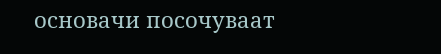основачи посочуваат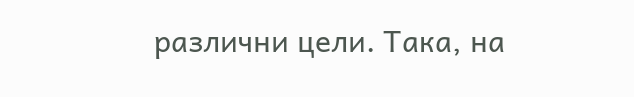различни цели. Така, на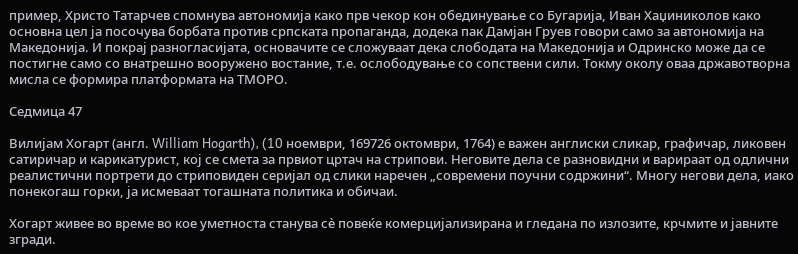пример, Христо Татарчев спомнува автономија како прв чекор кон обединување со Бугарија, Иван Хаџиниколов како основна цел ја посочува борбата против српската пропаганда, додека пак Дамјан Груев говори само за автономија на Македонија. И покрај разногласијата, основачите се сложуваат дека слободата на Македонија и Одринско може да се постигне само со внатрешно вооружено востание, т.е. ослободување со сопствени сили. Токму околу оваа државотворна мисла се формира платформата на ТМОРО.

Седмица 47

Вилијам Хогарт (англ. William Hogarth), (10 ноември, 169726 октомври, 1764) е важен англиски сликар, графичар, ликовен сатиричар и карикатурист, кој се смета за првиот цртач на стрипови. Неговите дела се разновидни и варираат од одлични реалистични портрети до стриповиден серијал од слики наречен „современи поучни содржини“. Многу негови дела, иако понекогаш горки, ја исмеваат тогашната политика и обичаи.

Хогарт живее во време во кое уметноста станува сѐ повеќе комерцијализирана и гледана по излозите, крчмите и јавните згради.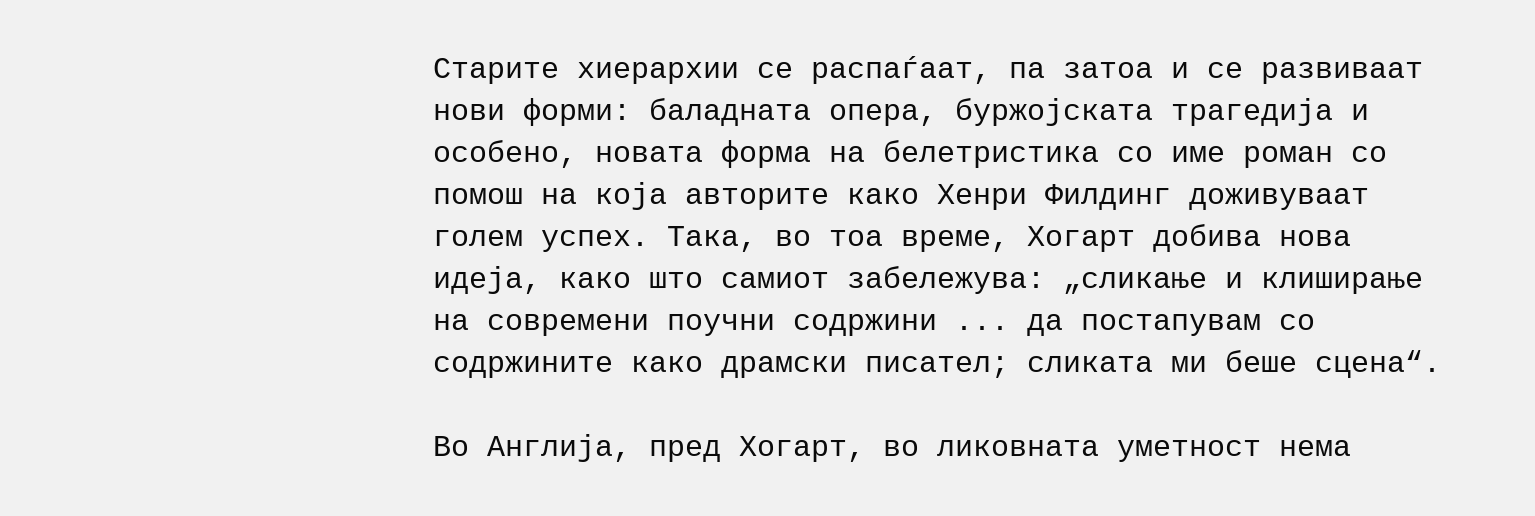Старите хиерархии се распаѓаат, па затоа и се развиваат нови форми: баладната опера, буржојската трагедија и особено, новата форма на белетристика со име роман со помош на која авторите како Хенри Филдинг доживуваат голем успех. Така, во тоа време, Хогарт добива нова идеја, како што самиот забележува: „сликање и клиширање на современи поучни содржини ... да постапувам со содржините како драмски писател; сликата ми беше сцена“.

Во Англија, пред Хогарт, во ликовната уметност нема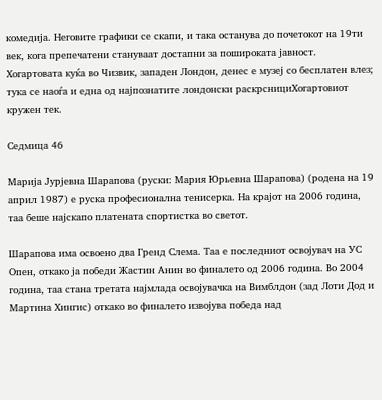комедија. Неговите графики се скапи, и така останува до почетокот на 19ти век, кога препечатени стануваат достапни за пошироката јавност. Хогартовата куќа во Чизвик, западен Лондон, денес е музеј со бесплатен влез; тука се наоѓа и една од најпознатите лондонски раскрснициХогартовиот кружен тек.

Седмица 46

Марија Јурјевна Шарапова (руски: Мария Юрьевна Шарапова) (родена на 19 април 1987) е руска професионална тенисерка. На крајот на 2006 година, таа беше најскапо платената спортистка во светот.

Шарапова има освоено два Гренд Слема. Таа е последниот освојувач на УС Опен, откако ја победи Жастин Анин во финалето од 2006 година. Во 2004 година, таа стана третата најмлада освојувачка на Вимблдон (зад Лоти Дод и Мартина Хингис) откако во финалето извојува победа над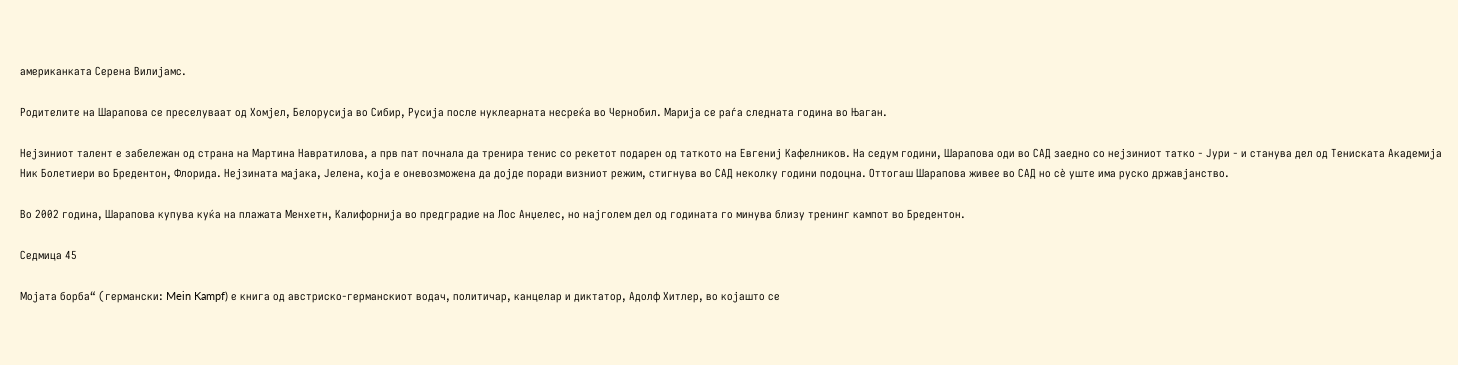американката Серена Вилијамс.

Родителите на Шарапова се преселуваат од Хомјел, Белорусија во Сибир, Русија после нуклеарната несреќа во Чернобил. Марија се раѓа следната година во Њаган.

Нејзиниот талент е забележан од страна на Мартина Навратилова, а прв пат почнала да тренира тенис со рекетот подарен од таткото на Евгениј Кафелников. На седум години, Шарапова оди во САД заедно со нејзиниот татко - Јури - и станува дел од Тениската Академија Ник Болетиери во Бредентон, Флорида. Нејзината мајака, Јелена, која е оневозможена да дојде поради визниот режим, стигнува во САД неколку години подоцна. Оттогаш Шарапова живее во САД но сѐ уште има руско државјанство.

Во 2002 година, Шарапова купува куќа на плажата Менхетн, Калифорнија во предградие на Лос Анџелес, но најголем дел од годината го минува близу тренинг кампот во Бредентон.

Седмица 45

Мојата борба“ (германски: Mein Kampf) е книга од австриско-германскиот водач, политичар, канцелар и диктатор, Адолф Хитлер, во којашто се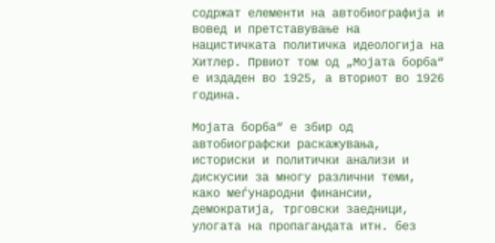содржат елементи на автобиографија и вовед и претставување на нацистичката политичка идеологија на Хитлер. Првиот том од „Мојата борба“ е издаден во 1925, а вториот во 1926 година.

Мојата борба“ е збир од автобиографски раскажувања, историски и политички анализи и дискусии за многу различни теми, како меѓународни финансии, демократија, трговски заедници, улогата на пропагандата итн. без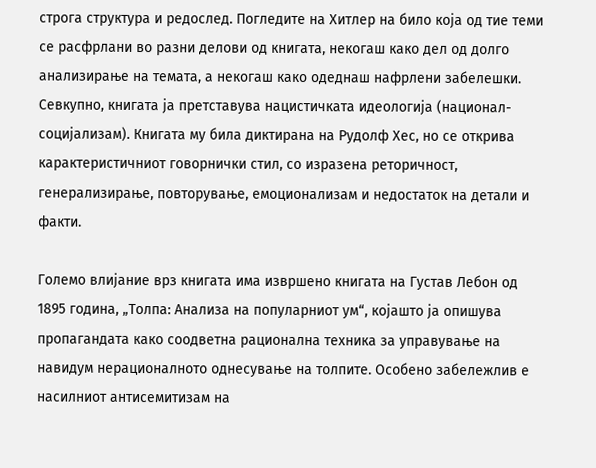строга структура и редослед. Погледите на Хитлер на било која од тие теми се расфрлани во разни делови од книгата, некогаш како дел од долго анализирање на темата, а некогаш како одеднаш нафрлени забелешки. Севкупно, книгата ја претставува нацистичката идеологија (национал-социјализам). Книгата му била диктирана на Рудолф Хес, но се открива карактеристичниот говорнички стил, со изразена реторичност, генерализирање, повторување, емоционализам и недостаток на детали и факти.

Големо влијание врз книгата има извршено книгата на Густав Лебон од 1895 година, „Толпа: Анализа на популарниот ум“, којашто ја опишува пропагандата како соодветна рационална техника за управување на навидум нерационалното однесување на толпите. Особено забележлив е насилниот антисемитизам на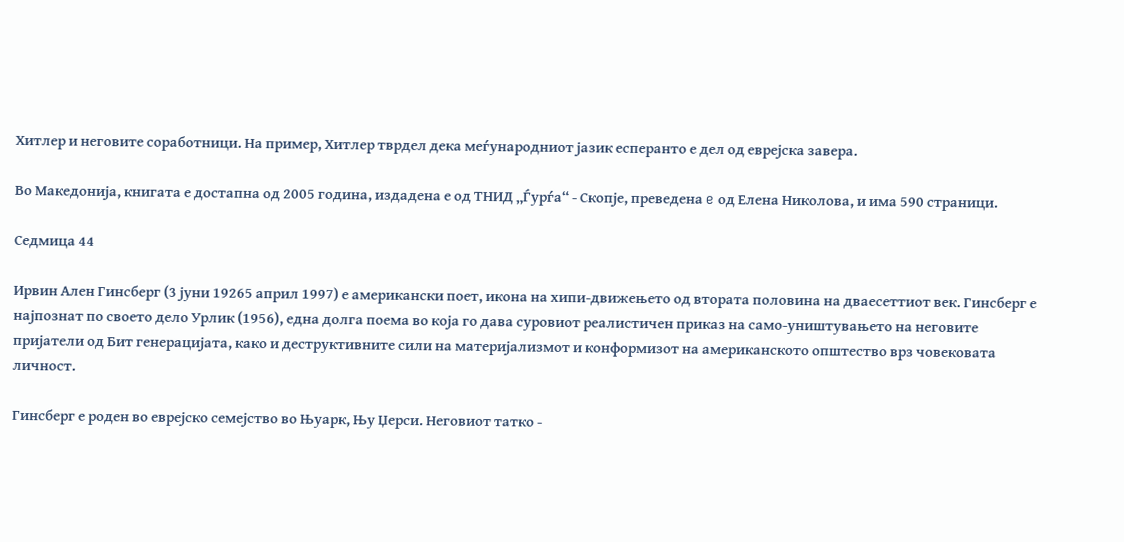Хитлер и неговите соработници. На пример, Хитлер тврдел дека меѓународниот јазик есперанто е дел од еврејска завера.

Во Македонија, книгата е достапна од 2005 година, издадена е од ТНИД „Ѓурѓа“ - Скопје, преведена e од Елена Николова, и има 590 страници.

Седмица 44

Ирвин Ален Гинсберг (3 јуни 19265 април 1997) е американски поет, икона на хипи-движењето од втората половина на дваесеттиот век. Гинсберг е најпознат по своето дело Урлик (1956), една долга поема во која го дава суровиот реалистичен приказ на само-уништувањето на неговите пријатели од Бит генерацијата, како и деструктивните сили на материјализмот и конформизот на американското општество врз човековата личност.

Гинсберг е роден во еврејско семејство во Њуарк, Њу Џерси. Неговиот татко -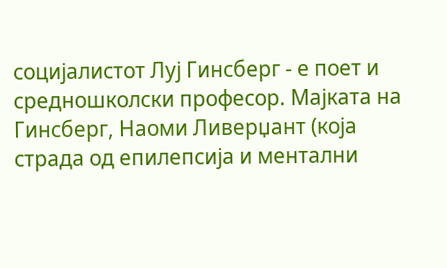социјалистот Луј Гинсберг - е поет и средношколски професор. Мајката на Гинсберг, Наоми Ливерџант (која страда од епилепсија и ментални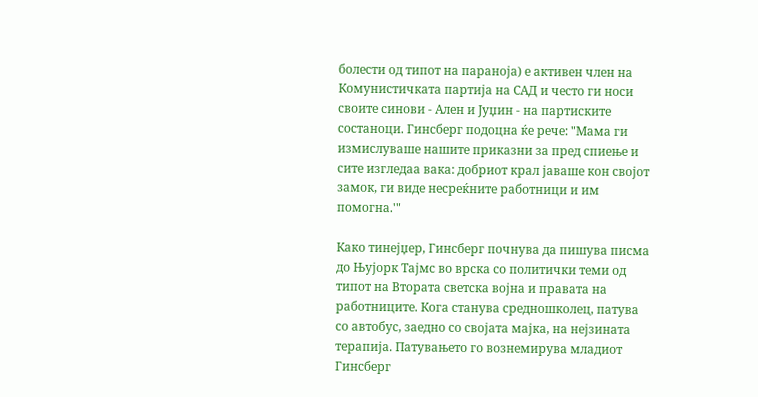болести од типот на параноја) е активен член на Комунистичката партија на САД и често ги носи своите синови - Ален и Јуџин - на партиските состаноци. Гинсберг подоцна ќе рече: "Мама ги измислуваше нашите приказни за пред спиење и сите изгледаа вака: добриот крал јаваше кон својот замок, ги виде несреќните работници и им помогна.'"

Како тинејџер, Гинсберг почнува да пишува писма до Њујорк Тајмс во врска со политички теми од типот на Втората светска војна и правата на работниците. Кога станува средношколец, патува со автобус, заедно со својата мајка, на нејзината терапија. Патувањето го вознемирува младиот Гинсберг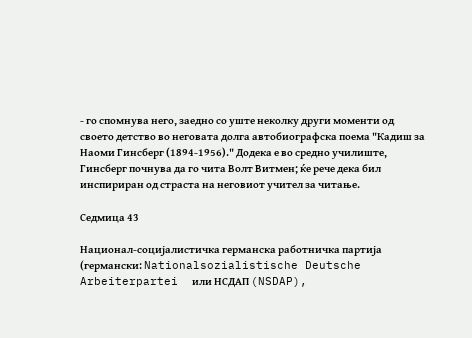- го спомнува него, заедно со уште неколку други моменти од своето детство во неговата долга автобиографска поема "Кадиш за Наоми Гинсберг (1894-1956)." Додека е во средно училиште, Гинсберг почнува да го чита Волт Витмен; ќе рече дека бил инспириран од страста на неговиот учител за читање.

Седмица 43

Национал-социјалистичка германска работничка партија (германски: Nationalsozialistische Deutsche Arbeiterpartei  или НСДАП (NSDAP),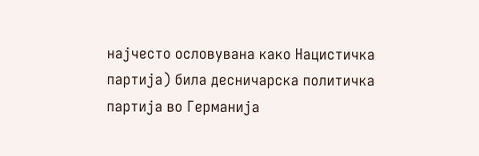најчесто ословувана како Нацистичка партија) била десничарска политичка партија во Германија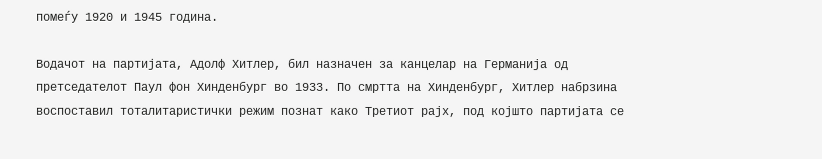помеѓу 1920 и 1945 година.

Водачот на партијата, Адолф Хитлер, бил назначен за канцелар на Германија од претседателот Паул фон Хинденбург во 1933. По смртта на Хинденбург, Хитлер набрзина воспоставил тоталитаристички режим познат како Третиот рајх, под којшто партијата се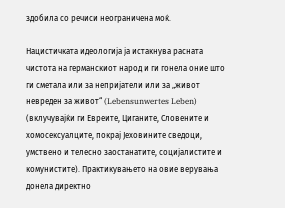здобила со речиси неограничена моќ.

Нацистичката идеологија ја истакнува расната чистота на германскиот народ и ги гонела оние што ги сметала или за непријатели или за „живот невреден за живот“ (Lebensunwertes Leben) (вклучувајќи ги Евреите, Циганите, Словените и хомосексуалците, покрај Јеховините сведоци, умствено и телесно заостанатите, социјалистите и комунистите). Практикувањето на овие верувања донела директно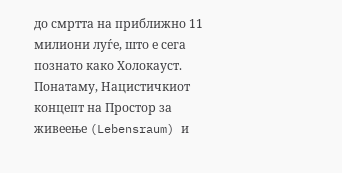до смртта на приближно 11 милиони луѓе, што е сега познато како Холокауст. Понатаму, Нацистичкиот концепт на Простор за живеење (Lebensraum) и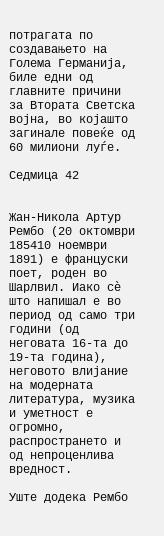потрагата по создавањето на Голема Германија, биле едни од главните причини за Втората Светска војна, во којашто загинале повеќе од 60 милиони луѓе.

Седмица 42


Жан-Никола Артур Рембо (20 октомври 185410 ноември 1891) е француски поет, роден во Шарлвил. Иако сѐ што напишал е во период од само три години (од неговата 16-та до 19-та година), неговото влијание на модерната литература, музика и уметност е огромно, распространето и од непроценлива вредност.

Уште додека Рембо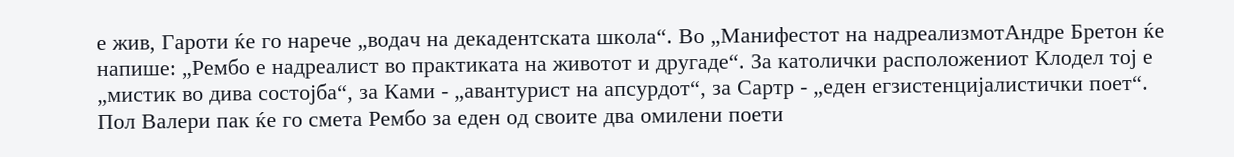е жив, Гароти ќе го нарече „водач на декадентската школа“. Во „Манифестот на надреализмотАндре Бретон ќе напише: „Рембо е надреалист во практиката на животот и другаде“. За католички расположениот Клодел тој е „мистик во дива состојба“, за Ками - „авантурист на апсурдот“, за Сартр - „еден егзистенцијалистички поет“. Пол Валери пак ќе го смета Рембо за еден од своите два омилени поети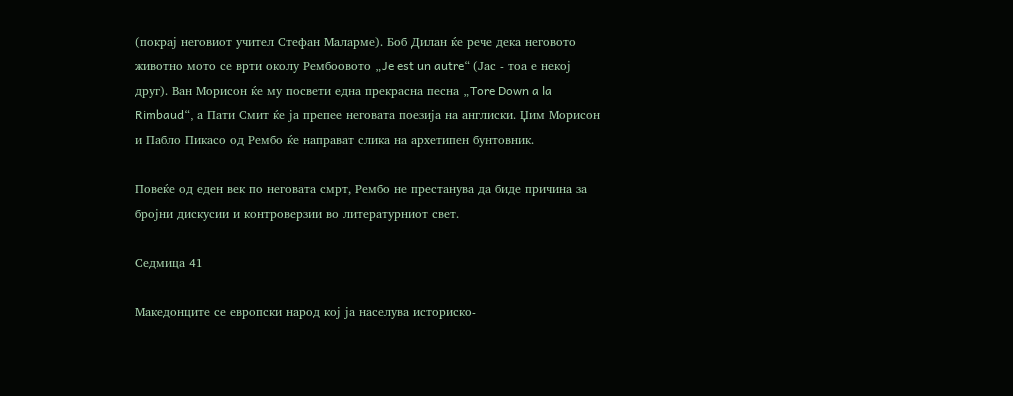(покрај неговиот учител Стефан Маларме). Боб Дилан ќе рече дека неговото животно мото се врти околу Рембоовото „Je est un autre“ (Јас - тоа е некој друг). Ван Морисон ќе му посвети една прекрасна песна „Tore Down a la Rimbaud“, а Пати Смит ќе ја препее неговата поезија на англиски. Џим Морисон и Пабло Пикасо од Рембо ќе направат слика на архетипен бунтовник.

Повеќе од еден век по неговата смрт, Рембо не престанува да биде причина за бројни дискусии и контроверзии во литературниот свет.

Седмица 41

Македонците се европски народ кој ја населува историско-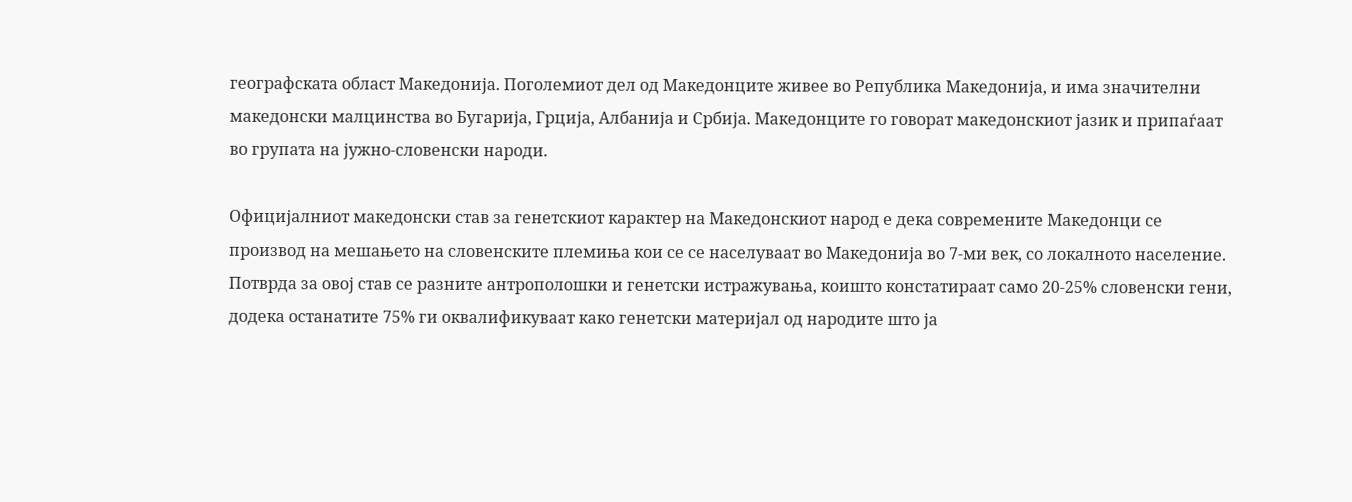географската област Македонија. Поголемиот дел од Македонците живее во Република Македонија, и има значителни македонски малцинства во Бугарија, Грција, Албанија и Србија. Македонците го говорат македонскиот јазик и припаѓаат во групата на јужно-словенски народи.

Официјалниот македонски став за генетскиот карактер на Македонскиот народ е дека современите Македонци се производ на мешањето на словенските племиња кои се се населуваат во Македонија во 7-ми век, со локалното население. Потврда за овој став се разните антрополошки и генетски истражувања, коишто констатираат само 20-25% словенски гени, додека останатите 75% ги оквалификуваат како генетски материјал од народите што ја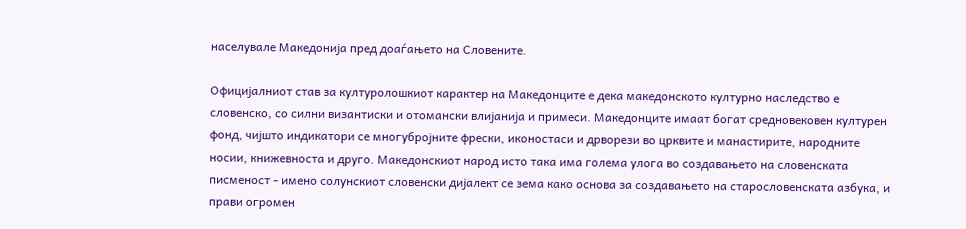населувале Македонија пред доаѓањето на Словените.

Официјалниот став за културолошкиот карактер на Македонците е дека македонското културно наследство е словенско, со силни византиски и отомански влијанија и примеси. Македонците имаат богат средновековен културен фонд, чијшто индикатори се многубројните фрески, иконостаси и дрворези во црквите и манастирите, народните носии, книжевноста и друго. Македонскиот народ исто така има голема улога во создавањето на словенската писменост - имено солунскиот словенски дијалект се зема како основа за создавањето на старословенската азбука, и прави огромен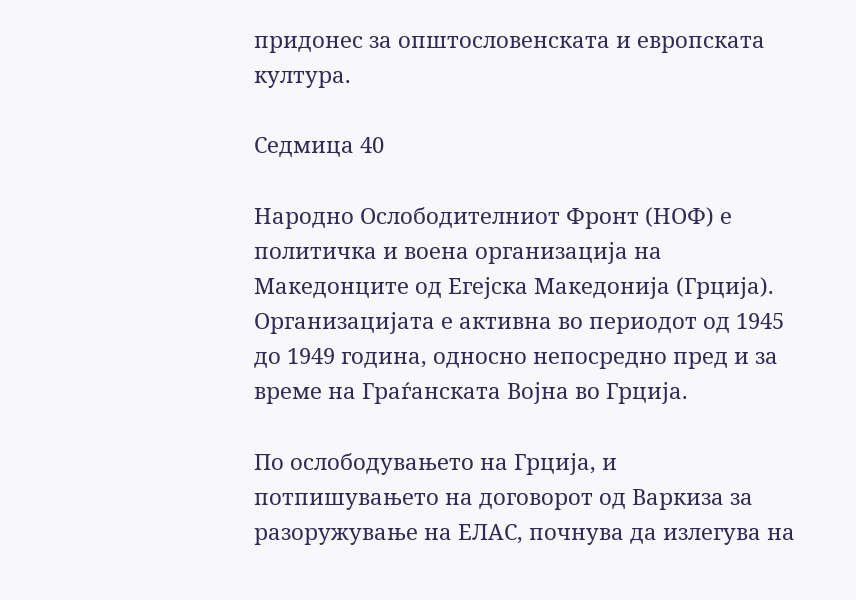придонес за општословенската и европската култура.

Седмица 40

Народно Ослободителниот Фронт (НОФ) е политичка и воена организација на Македонците од Егејска Македонија (Грција). Организацијата е активна во периодот од 1945 до 1949 година, односно непосредно пред и за време на Граѓанската Војна во Грција.

По ослободувањето на Грција, и потпишувањето на договорот од Варкиза за разоружување на ЕЛАС, почнува да излегува на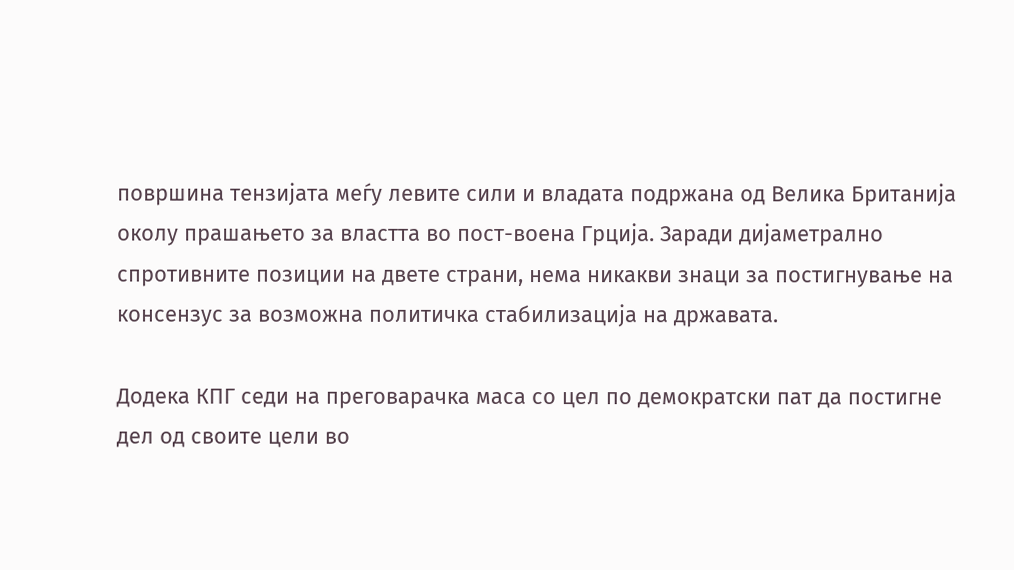површина тензијата меѓу левите сили и владата подржана од Велика Британија околу прашањето за властта во пост-воена Грција. Заради дијаметрално спротивните позиции на двете страни, нема никакви знаци за постигнување на консензус за возможна политичка стабилизација на државата.

Додека КПГ седи на преговарачка маса со цел по демократски пат да постигне дел од своите цели во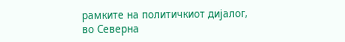рамките на политичкиот дијалог, во Северна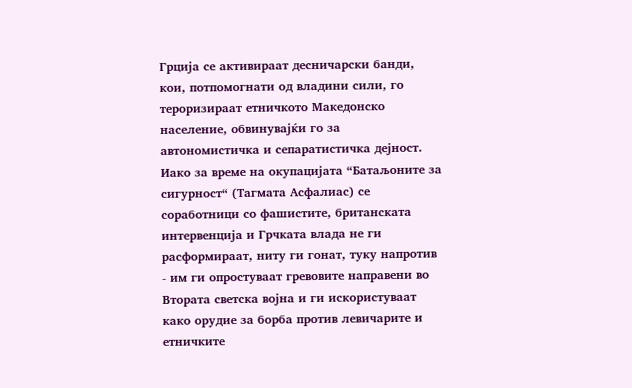Грција се активираат десничарски банди, кои, потпомогнати од владини сили, го тероризираат етничкото Македонско население, обвинувајќи го за автономистичка и сепаратистичка дејност. Иако за време на окупацијата “Батаљоните за сигурност“ (Тагмата Асфалиас) се соработници со фашистите, британската интервенција и Грчката влада не ги расформираат, ниту ги гонат, туку напротив - им ги опростуваат гревовите направени во Втората светска војна и ги искористуваат како орудие за борба против левичарите и етничките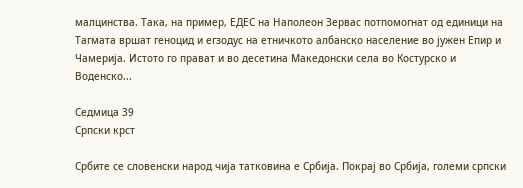малцинства. Така, на пример, ЕДЕС на Наполеон Зервас потпомогнат од единици на Тагмата вршат геноцид и егзодус на етничкото албанско население во јужен Епир и Чамерија. Истото го прават и во десетина Македонски села во Костурско и Воденско...

Седмица 39
Српски крст

Србите се словенски народ чија татковина е Србија. Покрај во Србија, големи српски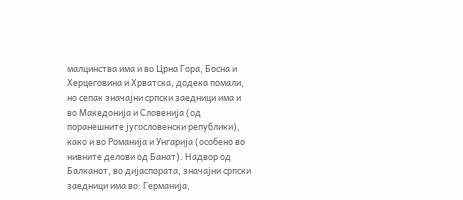малцинства има и во Црна Гора, Босна и Херцеговина и Хрватска, додека помали, но сепак значајни српски заедници има и во Македонија и Словенија (од поранешните југословенски републики), како и во Романија и Унгарија (особено во нивните делови од Банат). Надвор од Балканот, во дијаспората, значајни српски заедници има во: Германија,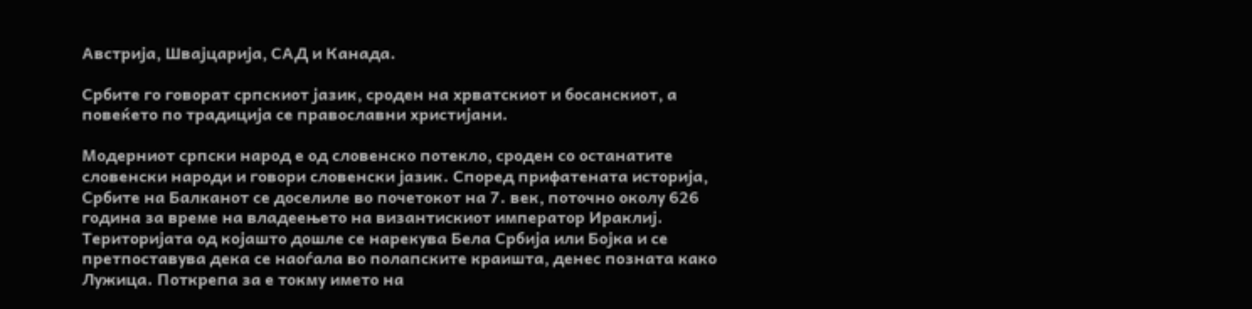Австрија, Швајцарија, САД и Канада.

Србите го говорат српскиот јазик, сроден на хрватскиот и босанскиот, а повеќето по традиција се православни христијани.

Модерниот српски народ е од словенско потекло, сроден со останатите словенски народи и говори словенски јазик. Според прифатената историја, Србите на Балканот се доселиле во почетокот на 7. век, поточно околу 626 година за време на владеењето на византискиот император Ираклиј. Територијата од којашто дошле се нарекува Бела Србија или Бојка и се претпоставува дека се наоѓала во полапските краишта, денес позната како Лужица. Поткрепа за е токму името на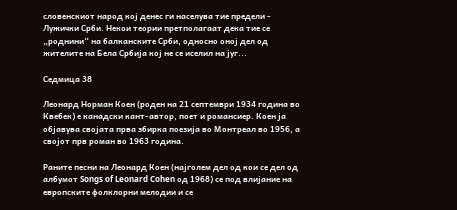словенскиот народ кој денес ги населува тие предели - Лужички Срби. Некои теории претполагаат дека тие се „роднини“ на балканските Срби, односно оној дел од жителите на Бела Србија кој не се иселил на југ...

Седмица 38

Леонард Норман Коен (роден на 21 септември 1934 година во Квебек) е канадски кант-автор, поет и романсиер. Коен ја објавува својата прва збирка поезија во Монтреал во 1956, а својот прв роман во 1963 година.

Раните песни на Леонард Коен (најголем дел од кои се дел од албумот Songs of Leonard Cohen од 1968) се под влијание на европските фолклорни мелодии и се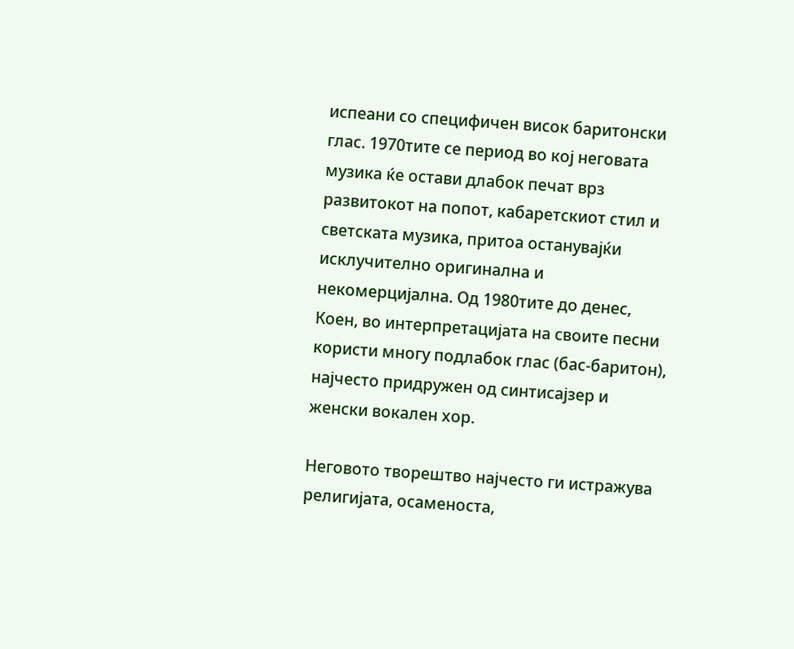испеани со специфичен висок баритонски глас. 1970тите се период во кој неговата музика ќе остави длабок печат врз развитокот на попот, кабаретскиот стил и светската музика, притоа останувајќи исклучително оригинална и некомерцијална. Од 1980тите до денес, Коен, во интерпретацијата на своите песни користи многу подлабок глас (бас-баритон), најчесто придружен од синтисајзер и женски вокален хор.

Неговото творештво најчесто ги истражува религијата, осаменоста,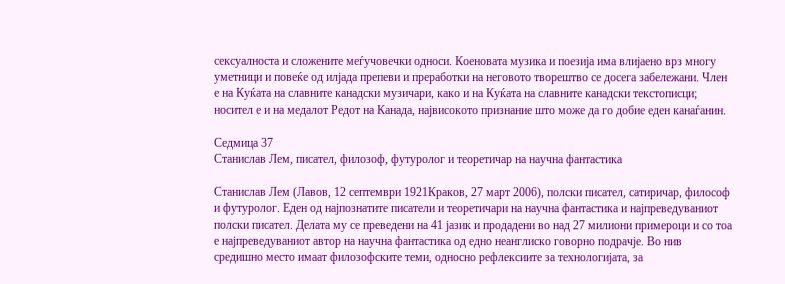сексуалноста и сложените меѓучовечки односи. Коеновата музика и поезија има влијаено врз многу уметници и повеќе од илјада препеви и преработки на неговото творештво се досега забележани. Член е на Куќата на славните канадски музичари, како и на Куќата на славните канадски текстописци; носител е и на медалот Редот на Канада, највисокото признание што може да го добие еден канаѓанин.

Седмица 37
Станислав Лем, писател, филозоф, футуролог и теоретичар на научна фантастика

Станислав Лем (Лавов, 12 септември 1921Краков, 27 март 2006), полски писател, сатиричар, философ и футуролог. Еден од најпознатите писатели и теоретичари на научна фантастика и најпреведуваниот полски писател. Делата му се преведени на 41 јазик и продадени во над 27 милиони примероци и со тоа е најпреведуваниот автор на научна фантастика од едно неанглиско говорно подрачје. Во нив средишно место имаат филозофските теми, односно рефлексиите за технологијата, за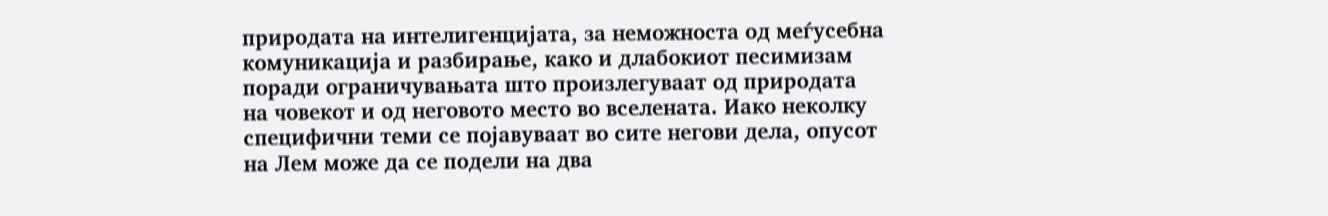природата на интелигенцијата, за неможноста од меѓусебна комуникација и разбирање, како и длабокиот песимизам поради ограничувањата што произлегуваат од природата на човекот и од неговото место во вселената. Иако неколку специфични теми се појавуваат во сите негови дела, опусот на Лем може да се подели на два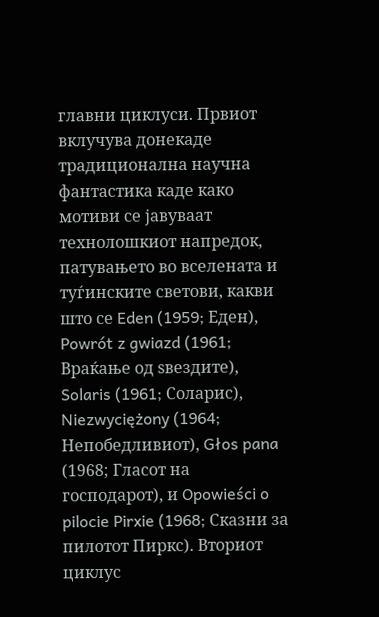главни циклуси. Првиот вклучува донекаде традиционална научна фантастика каде како мотиви се јавуваат технолошкиот напредок, патувањето во вселената и туѓинските светови, какви што се Eden (1959; Еден), Powrót z gwiazd (1961; Враќање од ѕвездите), Solaris (1961; Соларис), Niezwyciężony (1964; Непобедливиот), Głos pana (1968; Гласот на господарот), и Opowieści o pilocie Pirxie (1968; Сказни за пилотот Пиркс). Вториот циклус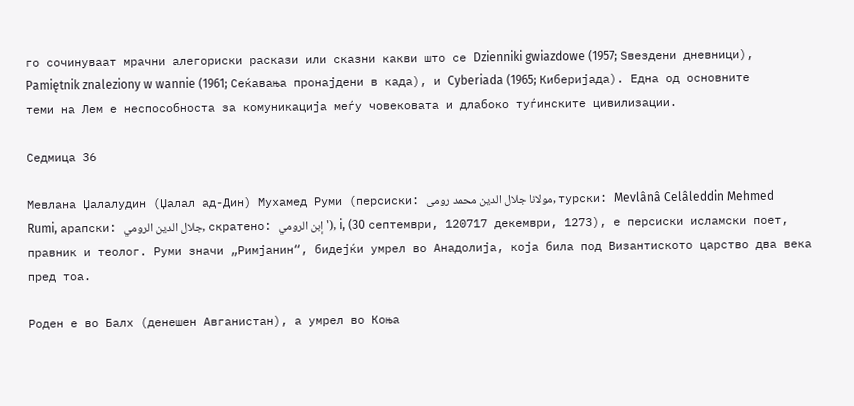го сочинуваат мрачни алегориски раскази или сказни какви што се Dzienniki gwiazdowe (1957; Ѕвездени дневници), Pamiętnik znaleziony w wannie (1961; Сеќавања пронајдени в када), и Cyberiada (1965; Киберијада). Една од основните теми на Лем е неспособноста за комуникација меѓу човековата и длабоко туѓинските цивилизации.

Седмица 36

Мевлана Џалалудин (Џалал ад-Дин) Мухамед Руми (персиски: مولانا جلال الدین محمد رومی, турски: Mevlânâ Celâleddin Mehmed Rumi, арапски: جلال الدين الرومي, скратено: إبن الرومي'), i, (30 септември, 120717 декември, 1273), е персиски исламски поет, правник и теолог. Руми значи „Римјанин“, бидејќи умрел во Анадолија, која била под Византиското царство два века пред тоа.

Роден е во Балх (денешен Авганистан), а умрел во Коња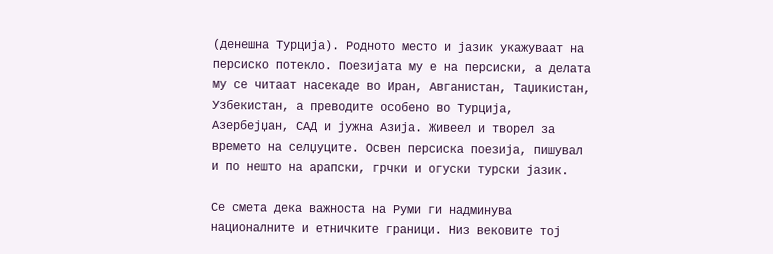(денешна Турција). Родното место и јазик укажуваат на персиско потекло. Поезијата му е на персиски, а делата му се читаат насекаде во Иран, Авганистан, Таџикистан, Узбекистан, а преводите особено во Турција, Азербејџан, САД и јужна Азија. Живеел и творел за времето на селџуците. Освен персиска поезија, пишувал и по нешто на арапски, грчки и огуски турски јазик.

Се смета дека важноста на Руми ги надминува националните и етничките граници. Низ вековите тој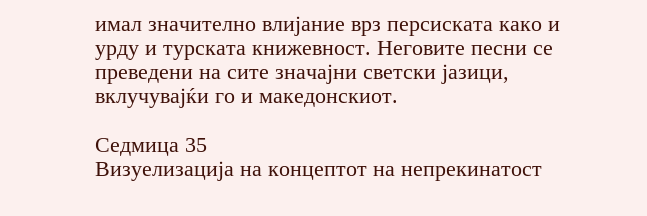имал значително влијание врз персиската како и урду и турската книжевност. Неговите песни се преведени на сите значајни светски јазици, вклучувајќи го и македонскиот.

Седмица 35
Визуелизација на концептот на непрекинатост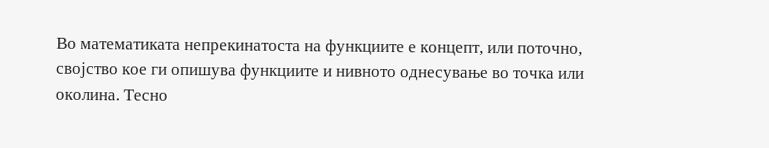Во математиката непрекинатоста на функциите е концепт, или поточно, својство кое ги опишува функциите и нивното однесување во точка или околина. Тесно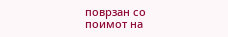поврзан со поимот на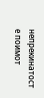непрекинатост е поимот